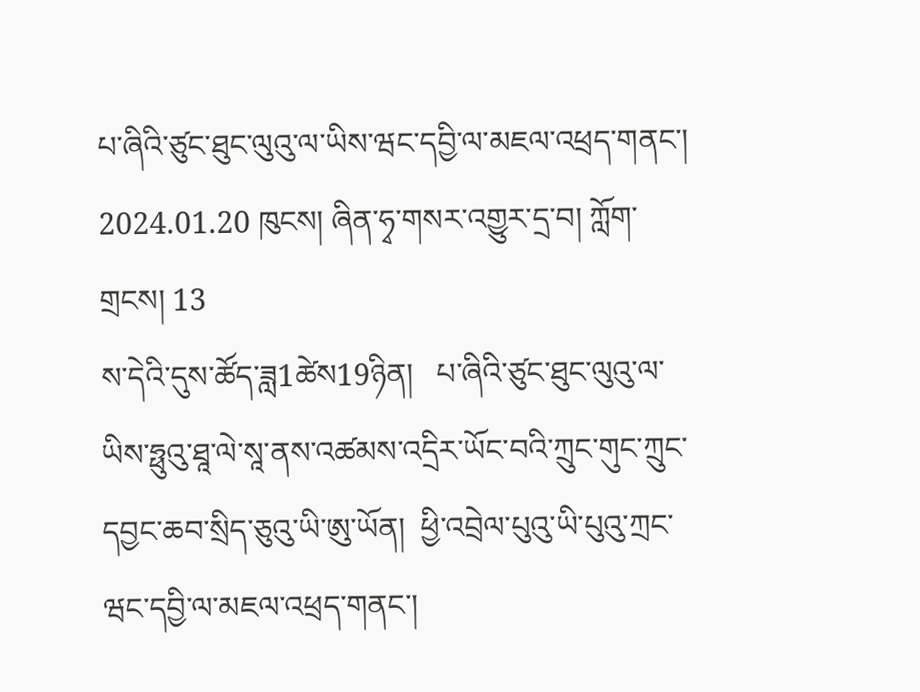པ་ཞིའི་ཙུང་ཐུང་ལུའུ་ལ་ཡིས་ཝང་དབྱི་ལ་མཇལ་འཕྲད་གནང་།
2024.01.20 ཁུངས། ཞིན་ཧྭ་གསར་འགྱུར་དྲ་བ། ཀློག་གྲངས། 13
ས་དེའི་དུས་ཚོད་ཟླ1ཚེས19ཉིན།   པ་ཞིའི་ཙུང་ཐུང་ལུའུ་ལ་ཡིས་ཧྥུའུ་ཐཱ་ལེ་སཱ་ནས་འཚམས་འདྲིར་ཡོང་བའི་ཀྲུང་གུང་ཀྲུང་དབྱང་ཆབ་སྲིད་ཅུའུ་ཡི་ཨུ་ཡོན།  ཕྱི་འབྲེལ་པུའུ་ཡི་པུའུ་ཀྲང་ཝང་དབྱི་ལ་མཇལ་འཕྲད་གནང་།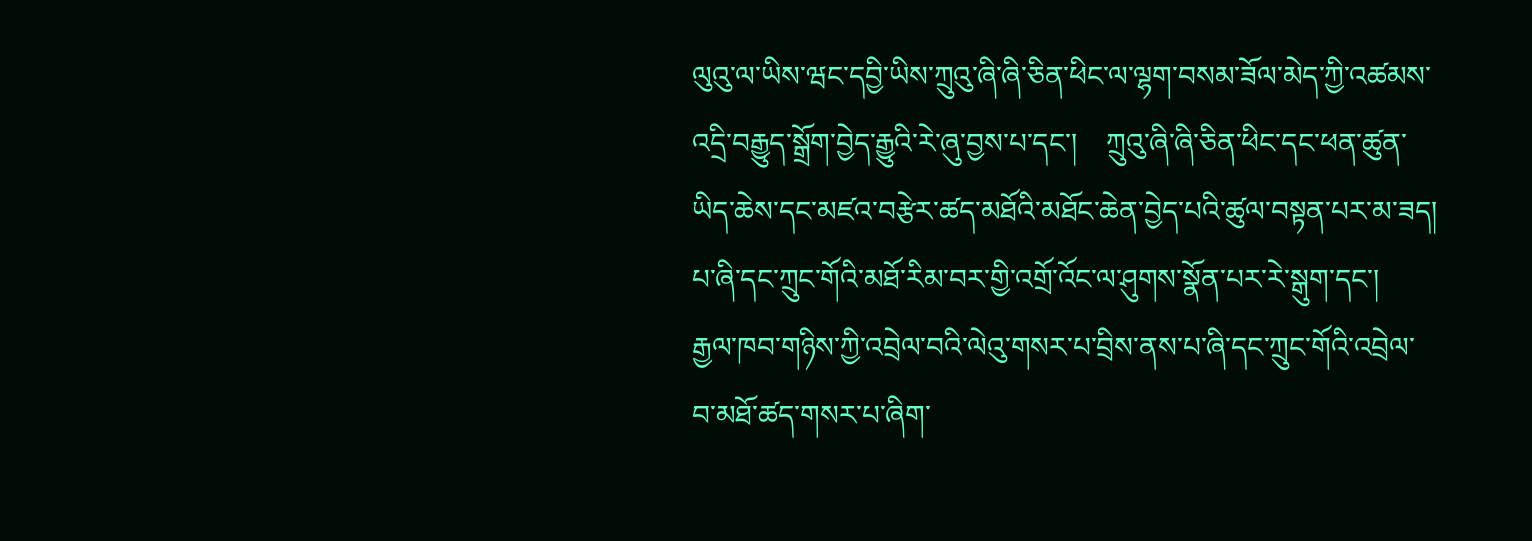ལུའུ་ལ་ཡིས་ཝང་དབྱི་ཡིས་ཀྲུའུ་ཞི་ཞི་ཅིན་ཕིང་ལ་ལྷག་བསམ་ཟོལ་མེད་ཀྱི་འཚམས་འདྲི་བརྒྱུད་སྒྲོག་བྱེད་རྒྱུའི་རེ་ཞུ་བྱས་པ་དང་།    ཀྲུའུ་ཞི་ཞི་ཅིན་ཕིང་དང་ཕན་ཚུན་ཡིད་ཆེས་དང་མཛའ་བརྩེར་ཚད་མཐོའི་མཐོང་ཆེན་བྱེད་པའི་ཚུལ་བསྟན་པར་མ་ཟད།   པ་ཞི་དང་ཀྲུང་གོའི་མཐོ་རིམ་བར་གྱི་འགྲོ་འོང་ལ་ཤུགས་སྣོན་པར་རེ་སྒུག་དང་།   རྒྱལ་ཁབ་གཉིས་ཀྱི་འབྲེལ་བའི་ལེའུ་གསར་པ་བྲིས་ནས་པ་ཞི་དང་ཀྲུང་གོའི་འབྲེལ་བ་མཐོ་ཚད་གསར་པ་ཞིག་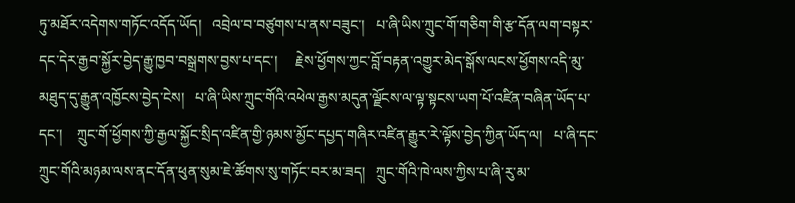ཏུ་མཐོར་འདེགས་གཏོང་འདོད་ཡོད།   འབྲེལ་བ་བཙུགས་པ་ནས་བཟུང་།   པ་ཞི་ཡིས་ཀྲུང་གོ་གཅིག་གི་རྩ་དོན་ལག་བསྟར་དང་དེར་རྒྱབ་སྐྱོར་བྱེད་རྒྱུ་ཁྱབ་བསྒྲགས་བྱས་པ་དང་།     རྗེས་ཕྱོགས་ཀྱང་བློ་བརྟན་འགྱུར་མེད་སྒོས་ལངས་ཕྱོགས་འདི་མུ་མཐུད་དུ་རྒྱུན་འཁྱོངས་བྱེད་ངེས།   པ་ཞི་ཡིས་ཀྲུང་གོའི་འཕེལ་རྒྱས་མདུན་ལྗོངས་ལ་ལྟ་སྟངས་ཡག་པོ་འཛིན་བཞིན་ཡོད་པ་དང་།    ཀྲུང་གོ་ཕྱོགས་ཀྱི་རྒྱལ་སྐྱོང་སྲིད་འཛིན་གྱི་ཉམས་མྱོང་དཔྱད་གཞིར་འཛིན་རྒྱུར་རེ་ལྟོས་བྱེད་ཀྱིན་ཡོད་ལ།   པ་ཞི་དང་ཀྲུང་གོའི་མཉམ་ལས་ནང་དོན་ཕུན་སུམ་ཇེ་ཚོགས་སུ་གཏོང་བར་མ་ཟད།   ཀྲུང་གོའི་ཁེ་ལས་ཀྱིས་པ་ཞི་རུ་མ་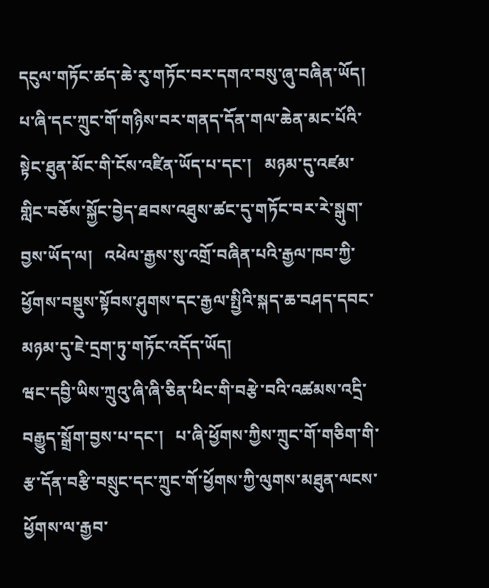དངུལ་གཏོང་ཚད་ཆེ་རུ་གཏོང་བར་དགའ་བསུ་ཞུ་བཞིན་ཡོད།   པ་ཞི་དང་ཀྲུང་གོ་གཉིས་བར་གནད་དོན་གལ་ཆེན་མང་པོའི་སྟེང་ཐུན་མོང་གི་ངོས་འཛིན་ཡོད་པ་དང་།   མཉམ་དུ་འཛམ་གླིང་བཅོས་སྐྱོང་བྱེད་ཐབས་འཐུས་ཚང་དུ་གཏོང་བར་རེ་སྒུག་བྱས་ཡོད་ལ།   འཕེལ་རྒྱས་སུ་འགྲོ་བཞིན་པའི་རྒྱལ་ཁབ་ཀྱི་ཕྱོགས་བསྡུས་སྟོབས་ཤུགས་དང་རྒྱལ་སྤྱིའི་སྐད་ཆ་བཤད་དབང་མཉམ་དུ་ཇེ་དྲག་ཏུ་གཏོང་འདོད་ཡོད།
ཝང་དབྱི་ཡིས་ཀྲུའུ་ཞི་ཞི་ཅིན་ཕིང་གི་བརྩེ་བའི་འཚམས་འདྲི་བརྒྱུད་སྒྲོག་བྱས་པ་དང་།   པ་ཞི་ཕྱོགས་ཀྱིས་ཀྲུང་གོ་གཅིག་གི་རྩ་དོན་བརྩི་བསྲུང་དང་ཀྲུང་གོ་ཕྱོགས་ཀྱི་ལུགས་མཐུན་ལངས་ཕྱོགས་ལ་རྒྱབ་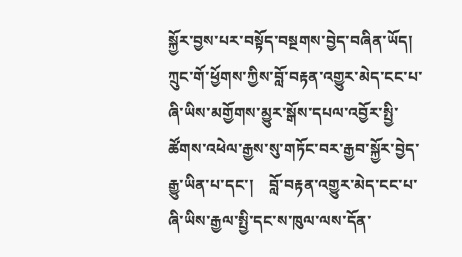སྐྱོར་བྱས་པར་བསྟོད་བསྔགས་བྱེད་བཞིན་ཡོད།    ཀྲུང་གོ་ཕྱོགས་ཀྱིས་བློ་བརྟན་འགྱུར་མེད་ངང་པ་ཞི་ཡིས་མགྱོགས་མྱུར་སྒོས་དཔལ་འབྱོར་སྤྱི་ཚོགས་འཕེལ་རྒྱས་སུ་གཏོང་བར་རྒྱབ་སྐྱོར་བྱེད་རྒྱུ་ཡིན་པ་དང་།    བློ་བརྟན་འགྱུར་མེད་ངང་པ་ཞི་ཡིས་རྒྱལ་སྤྱི་དང་ས་ཁུལ་ལས་དོན་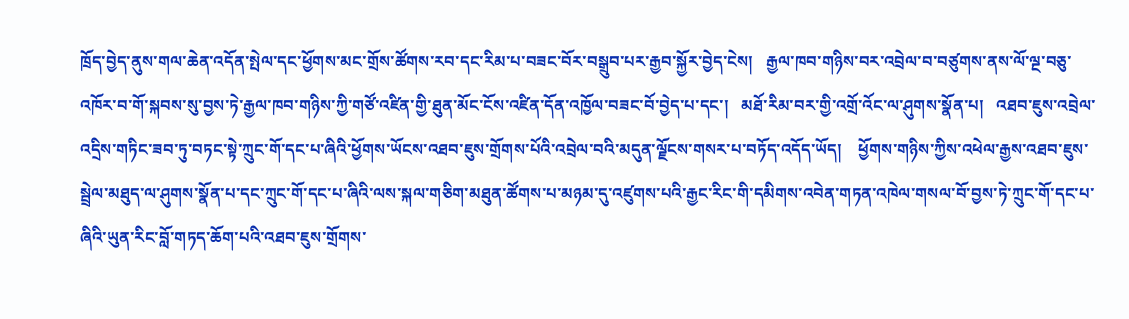ཁྲོད་བྱེད་ནུས་གལ་ཆེན་འདོན་སྤེལ་དང་ཕྱོགས་མང་གྲོས་ཚོགས་རབ་དང་རིམ་པ་བཟང་བོར་བསྒྲུབ་པར་རྒྱབ་སྐྱོར་བྱེད་ངེས།   རྒྱལ་ཁབ་གཉིས་བར་འབྲེལ་བ་བཙུགས་ནས་ལོ་ལྔ་བཅུ་འཁོར་བ་གོ་སྐབས་སུ་བྱས་ཏེ་རྒྱལ་ཁབ་གཉིས་ཀྱི་གཙོ་འཛིན་གྱི་ཐུན་མོང་ངོས་འཛིན་དོན་འཁྱོལ་བཟང་བོ་བྱེད་པ་དང་།   མཐོ་རིམ་བར་གྱི་འགྲོ་འོང་ལ་ཤུགས་སྣོན་པ།   འཐབ་ཇུས་འབྲེལ་འདྲིས་གཏིང་ཟབ་ཏུ་བཏང་སྟེ་ཀྲུང་གོ་དང་པ་ཞིའི་ཕྱོགས་ཡོངས་འཐབ་ཇུས་གྲོགས་པོའི་འབྲེལ་བའི་མདུན་ལྗོངས་གསར་པ་བཏོད་འདོད་ཡོད།    ཕྱོགས་གཉིས་ཀྱིས་འཕེལ་རྒྱས་འཐབ་ཇུས་སྦྲེལ་མཐུད་ལ་ཤུགས་སྣོན་པ་དང་ཀྲུང་གོ་དང་པ་ཞིའི་ལས་སྐལ་གཅིག་མཐུན་ཚོགས་པ་མཉམ་དུ་འཛུགས་པའི་རྒྱང་རིང་གི་དམིགས་འབེན་གཏན་འཁེལ་གསལ་བོ་བྱས་ཏེ་ཀྲུང་གོ་དང་པ་ཞིའི་ཡུན་རིང་བློ་གཏད་ཆོག་པའི་འཐབ་ཇུས་གྲོགས་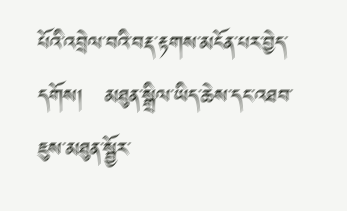པོའི་འབྲེལ་བའི་བརྡ་རྟགས་མངོན་པར་བྱེད་དགོས།   མཐུན་སྒྲིལ་ཡིད་ཆེས་དང་འཐབ་ཇུས་མཐུན་སྦྱོར་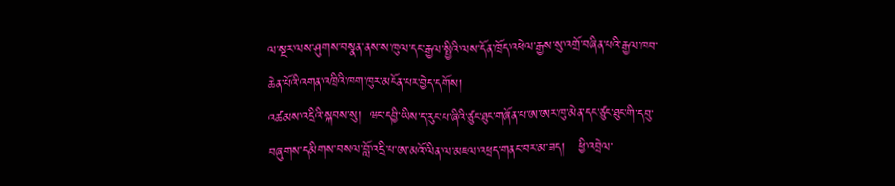ལ་སྔར་ལས་ཤུགས་བསྣན་ནས་ས་ཁུལ་དང་རྒྱལ་སྤྱིའི་ལས་དོན་ཁྲོད་འཕེལ་རྒྱས་སུ་འགྲོ་བཞིན་པའི་རྒྱལ་ཁབ་ཆེན་པོའི་འགན་འཁྲིའི་ཁག་ཁུར་མངོན་པར་བྱེད་དགོས།
འཚམས་འདྲིའི་སྐབས་སུ།  ཝང་དབྱི་ཡིས་ད་རུང་པ་ཞིའི་ཙུང་ཐུང་གཞོན་པ་ཨ་ཨར་ཁུ་མེན་དང་ཙུང་ཐུང་གི་དབུ་བཞུགས་དམིགས་བསལ་བློ་འདྲི་པ་ཨ་མའོ་ལིན་ལ་མཇལ་འཕྲད་གནང་བར་མ་ཟད།   ཕྱི་འབྲེལ་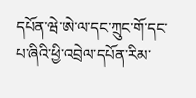དཔོན་ཝེ་ཨེ་ལ་དང་ཀྲུང་གོ་དང་པ་ཞིའི་ཕྱི་འབྲེལ་དཔོན་རིམ་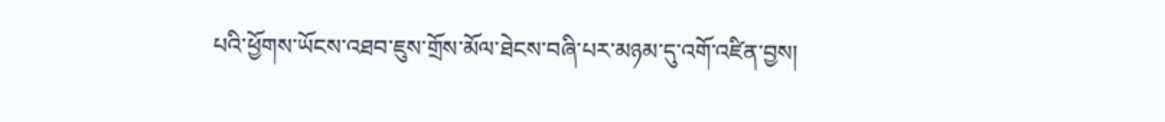པའི་ཕྱོགས་ཡོངས་འཐབ་ཇུས་གྲོས་མོལ་ཐེངས་བཞི་པར་མཉམ་དུ་འགོ་འཛིན་བྱས།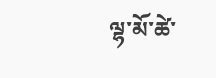ལྷ་མོ་ཚེ་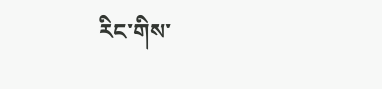རིང་གིས་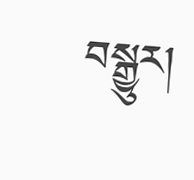བསྒྱུར།